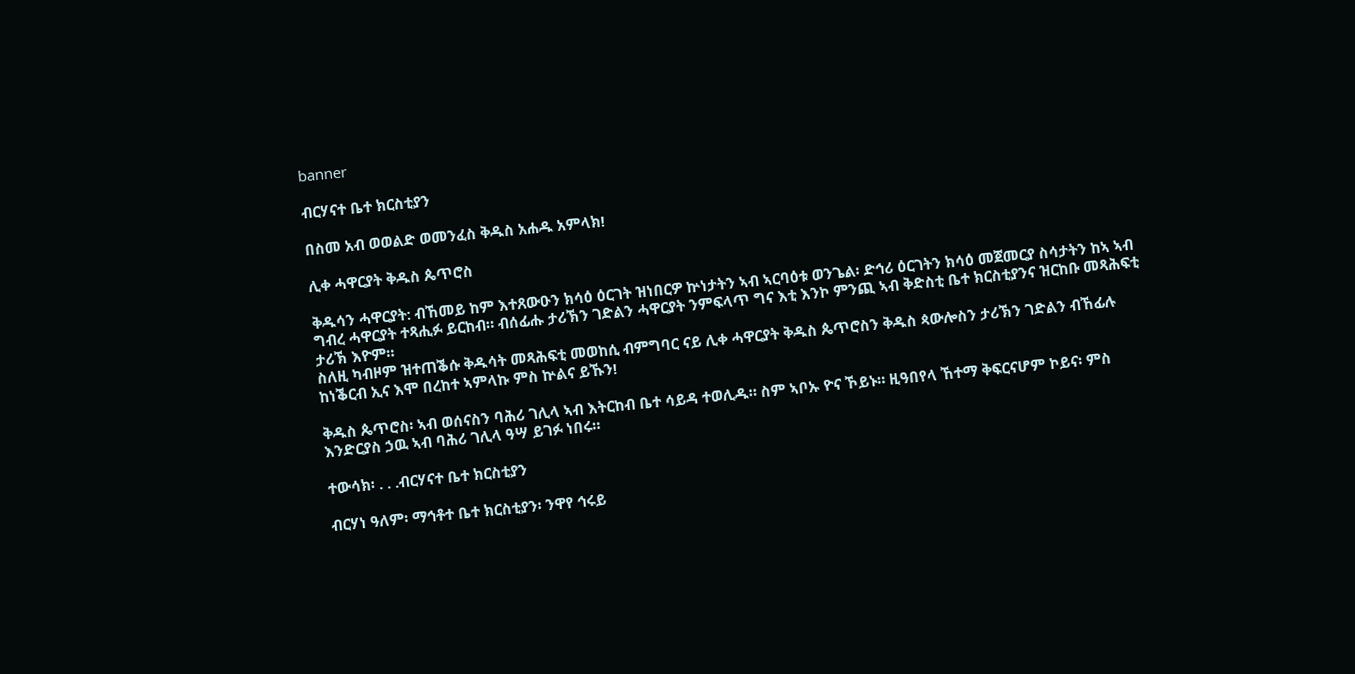banner

ብርሃናተ ቤተ ክርስቲያን

በስመ አብ ወወልድ ወመንፈስ ቅዱስ አሐዱ አምላክ!

ሊቀ ሓዋርያት ቅዱስ ጴጥሮስ

ቅዱሳን ሓዋርያት: ብኸመይ ከም እተጸውዑን ክሳዕ ዕርገት ዝነበርዎ ኵነታትን ኣብ ኣርባዕቱ ወንጌል፡ ድኅሪ ዕርገትን ክሳዕ መጀመርያ ስሳታትን ከኣ ኣብ ግብረ ሓዋርያት ተጻሒፉ ይርከብ። ብሰፊሑ ታሪኽን ገድልን ሓዋርያት ንምፍላጥ ግና እቲ እንኮ ምንጪ ኣብ ቅድስቲ ቤተ ክርስቲያንና ዝርከቡ መጻሕፍቲ ታሪኽ እዮም።
ስለዚ ካብዞም ዝተጠቕሱ ቅዱሳት መጻሕፍቲ መወከሲ ብምግባር ናይ ሊቀ ሓዋርያት ቅዱስ ጴጥሮስን ቅዱስ ጳውሎስን ታሪኽን ገድልን ብኸፊሉ ከነቕርብ ኢና እሞ በረከተ ኣምላኩ ምስ ኵልና ይኹን!

ቅዱስ ጴጥሮስ፡ ኣብ ወሰናስን ባሕሪ ገሊላ ኣብ እትርከብ ቤተ ሳይዳ ተወሊዱ። ስም ኣቦኡ ዮና ኾይኑ። ዚዓበየላ ኸተማ ቅፍርናሆም ኮይና፡ ምስ እንድርያስ ኃዉ ኣብ ባሕሪ ገሊላ ዓሣ ይገፉ ነበሩ።

ተውሳክ፡ . . .ብርሃናተ ቤተ ክርስቲያን

ብርሃነ ዓለም፡ ማኅቶተ ቤተ ክርስቲያን፡ ንዋየ ኅሩይ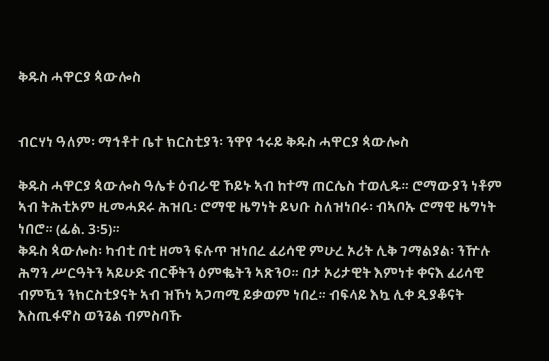ቅዱስ ሓዋርያ ጳውሎስ


ብርሃነ ዓለም፡ ማኅቶተ ቤተ ክርስቲያን፡ ንዋየ ኅሩይ ቅዱስ ሓዋርያ ጳውሎስ

ቅዱስ ሓዋርያ ጳውሎስ ዓሌቱ ዕብራዊ ኾይኑ ኣብ ከተማ ጠርሴስ ተወሊዱ። ሮማውያን ነቶም ኣብ ትሕቲኦም ዚመሓደሩ ሕዝቢ፡ ሮማዊ ዜግነት ይህቡ ስለዝነበሩ፡ ብኣቦኡ ሮማዊ ዜግነት ነበሮ። (ፊል. 3፡5)።
ቅዱስ ጳውሎስ፡ ካብቲ በቲ ዘመን ፍሉጥ ዝነበረ ፈሪሳዊ ምሁረ ኦሪት ሊቅ ገማልያል፡ ንዅሉ ሕግን ሥርዓትን ኣይሁድ ብርቐትን ዕምቈትን ኣጽንዐ። በታ ኦሪታዊት እምነቱ ቀናእ ፈሪሳዊ ብምዃን ንክርስቲያናት ኣብ ዝኾነ ኣጋጣሚ ይቃወም ነበረ። ብፍላይ እኳ ሊቀ ዲያቆናት እስጢፋኖስ ወንጌል ብምስባኹ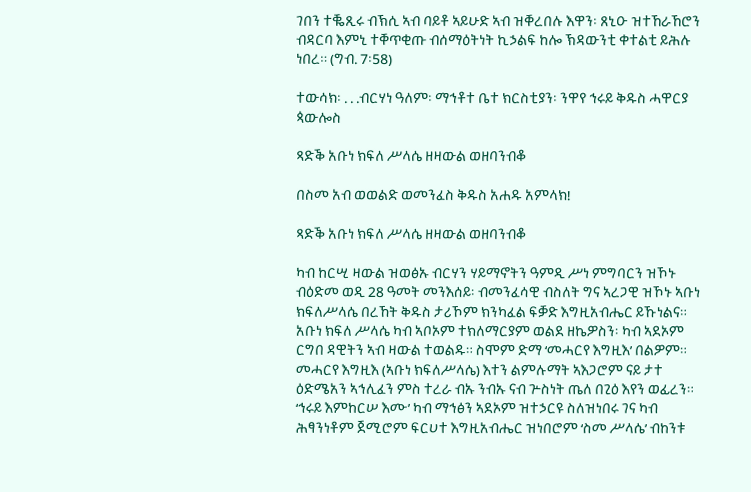ገበን ተቘጺሩ ብኽሲ ኣብ ባይቶ ኣይሁድ ኣብ ዝቐረበሉ እዋን፡ ጸኒዑ ዝተኸራኸሮን ብዳርባ እምኒ ተቐጥቂጡ ብሰማዕትነት ኪኃልፍ ከሎ ኽዳውንቲ ቀተልቲ ይሕሉ ነበረ። (ግብ. 7፡58)

ተውሳክ፡ . . .ብርሃነ ዓለም፡ ማኅቶተ ቤተ ክርስቲያን፡ ንዋየ ኅሩይ ቅዱስ ሓዋርያ ጳውሎስ

ጻድቕ አቡነ ክፍለ ሥላሴ ዘዛውል ወዘባንብቆ

በስመ አብ ወወልድ ወመንፈስ ቅዱስ አሐዱ አምላክ!

ጻድቕ አቡነ ክፍለ ሥላሴ ዘዛውል ወዘባንብቆ

ካብ ከርሢ ዛውል ዝወፅኡ ብርሃን ሃይማኖትን ዓምዲ ሥነ ምግባርን ዝኾኑ ብዕድመ ወዲ 28 ዓመት መንእሰይ፡ ብመንፈሳዊ ብስለት ግና ኣረጋዊ ዝኾኑ ኣቡነ ክፍለሥላሴ በረኸት ቅዱስ ታሪኾም ክንካፈል ፍቓድ እግዚአብሔር ይኹነልና።
አቡነ ክፍለ ሥላሴ ካብ ኣቦኦም ተክለማርያም ወልደ ዘኬዎስን፡ ካብ ኣደኦም ርግበ ዳዊትን ኣብ ዛውል ተወልዱ። ስሞም ድማ ‘መሓርየ እግዚእ’ በልዎም። መሓርየ እግዚእ (ኣቡነ ክፍለሥላሴ) እተን ልምሉማት ኣእጋሮም ናይ ታተ ዕድሜአን ኣኅሊፈን ምስ ተረራ ብኡ ንብኡ ናብ ጕስነት ጤለ በጊዕ እየን ወፊረን። ‘ኅሩይ እምከርሠ እሙ’ ካብ ማኅፅን ኣደኦም ዝተኃርዩ ስለዝነበሩ ገና ካብ ሕፃንነቶም ጀሚሮም ፍርሀተ እግዚአብሔር ዝነበሮም ‘ስመ ሥላሴ’ ብከንቱ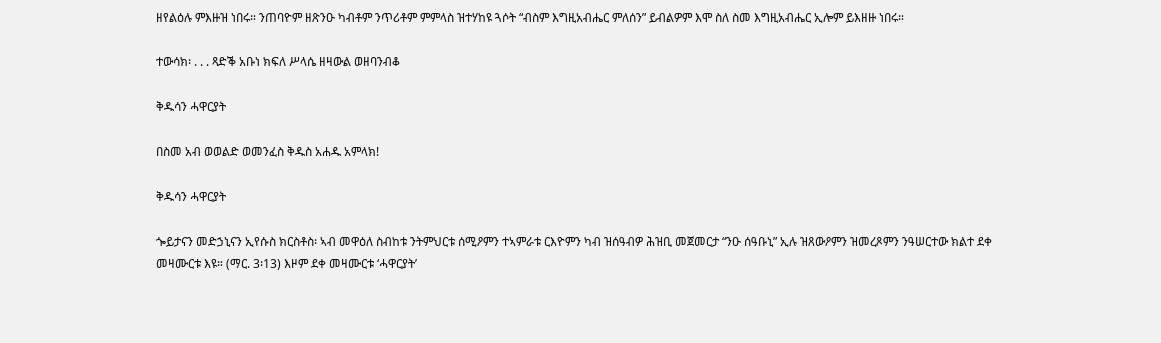ዘየልዕሉ ምእዙዝ ነበሩ። ንጠባዮም ዘጽንዑ ካብቶም ንጥሪቶም ምምላስ ዝተሃከዩ ጓሶት “ብስም እግዚአብሔር ምለሰን” ይብልዎም እሞ ስለ ስመ እግዚአብሔር ኢሎም ይእዘዙ ነበሩ።

ተውሳክ፡ . . . ጻድቕ አቡነ ክፍለ ሥላሴ ዘዛውል ወዘባንብቆ

ቅዱሳን ሓዋርያት

በስመ አብ ወወልድ ወመንፈስ ቅዱስ አሐዱ አምላክ!

ቅዱሳን ሓዋርያት

ጐይታናን መድኃኒናን ኢየሱስ ክርስቶስ፡ ኣብ መዋዕለ ስብከቱ ንትምህርቱ ሰሚዖምን ተኣምራቱ ርእዮምን ካብ ዝሰዓብዎ ሕዝቢ መጀመርታ “ንዑ ሰዓቡኒ” ኢሉ ዝጸውዖምን ዝመረጾምን ንዓሠርተው ክልተ ደቀ መዛሙርቱ እዩ። (ማር. 3፡13) እዞም ደቀ መዛሙርቱ ‘ሓዋርያት’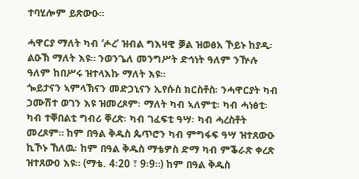ተባሂሎም ይጽውዑ።

ሓዋርያ ማለት ካብ ‘ሖረ’ ዝብል ግእዛዊ ቓል ዝወፅአ ኾይኑ ከያዲ፡ ልዑኽ ማለት እዩ። ንወንጌለ መንግሥት ድኅነት ዓለም ንዅሉ ዓለም ከበሥሩ ዝተላእኩ ማለት እዩ።
ጐይታናን ኣምላኽናን መድኃኒናን ኢየሱስ ክርስቶስ፡ ንሓዋርያት ካብ ኃሙሽተ ወገን እዩ ዝመረጾም፡ ማለት ካብ ኣለምቲ፡ ካብ ሓነፅቲ፡ ካብ ተቐበልቲ ግብሪ ቐረጽ፡ ካብ ገፈፍቲ ዓሣ፡ ካብ ሓረስቶት መረጾም። ከም በዓል ቅዱስ ጴጥሮን ካብ ምግፋፍ ዓሣ ዝተጸውዑ ኪኾኑ ኸለዉ፡ ከም በዓል ቅዱስ ማቴዎስ ድማ ካብ ምቕራጽ ቀረጽ ዝተጸውዐ እዩ። (ማቴ. 4፡20 ፣ 9፡9።) ከም በዓል ቅዱስ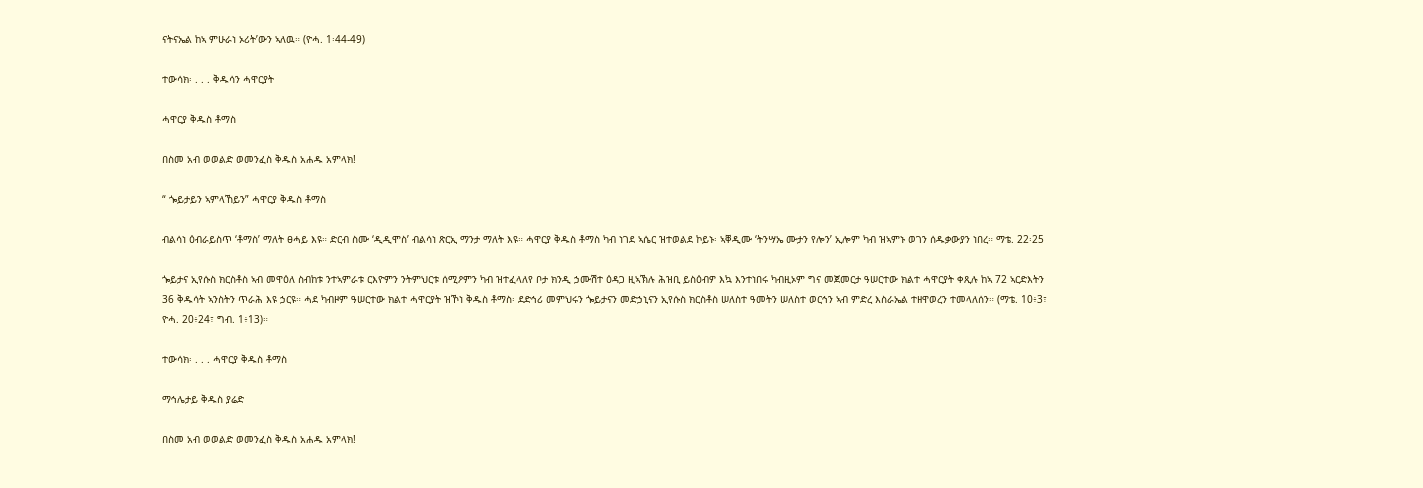ናትናኤል ከኣ ምሁራነ ኦሪት’ውን ኣለዉ። (ዮሓ. 1፡44-49)

ተውሳክ፡ . . . ቅዱሳን ሓዋርያት

ሓዋርያ ቅዱስ ቶማስ

በስመ አብ ወወልድ ወመንፈስ ቅዱስ አሐዱ አምላክ!

“ ጐይታይን ኣምላኸይን” ሓዋርያ ቅዱስ ቶማስ

ብልሳነ ዕብራይስጥ ‘ቶማስ’ ማለት ፀሓይ እዩ። ድርብ ስሙ ‘ዲዲሞስ’ ብልሳነ ጽርኢ ማንታ ማለት እዩ። ሓዋርያ ቅዱስ ቶማስ ካብ ነገደ ኣሴር ዝተወልደ ኮይኑ፡ ኣቐዲሙ ‘ትንሣኤ ሙታን የሎን’ ኢሎም ካብ ዝኣምኑ ወገን ሰዱቃውያን ነበረ። ማቴ. 22፡25

ጐይታና ኢየሱስ ክርስቶስ ኣብ መዋዕለ ስብከቱ ንተኣምራቱ ርእዮምን ንትምህርቱ ሰሚዖምን ካብ ዝተፈላለየ ቦታ ክንዲ ኃሙሽተ ዕዳጋ ዚኣኽሉ ሕዝቢ ይስዕብዎ እኳ እንተነበሩ ካብዚኦም ግና መጀመርታ ዓሠርተው ክልተ ሓዋርያት ቀጺሉ ከኣ 72 ኣርድእትን 36 ቅዱሳት ኣንስትን ጥራሕ እዩ ኃርዩ። ሓደ ካብዞም ዓሠርተው ክልተ ሓዋርያት ዝኾነ ቅዱስ ቶማስ፡ ደድኅሪ መምህሩን ጐይታናን መድኃኒናን ኢየሱስ ክርስቶስ ሠለስተ ዓመትን ሠለስተ ወርኅን ኣብ ምድረ እስራኤል ተዘዋወረን ተመላለሰን። (ማቴ. 10፥3፣ ዮሓ. 20፥24፣ ግብ. 1፥13)።

ተውሳክ፡ . . . ሓዋርያ ቅዱስ ቶማስ

ማኅሌታይ ቅዱስ ያሬድ

በስመ አብ ወወልድ ወመንፈስ ቅዱስ አሐዱ አምላክ!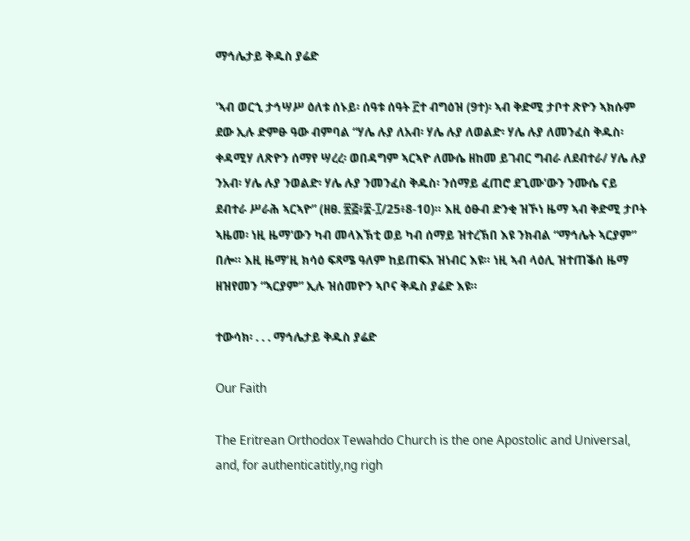ማኅሌታይ ቅዱስ ያሬድ

'ኣብ ወርኂ ታኅሣሥ ዕለቱ ሰኑይ፡ ሰዓቱ ሰዓት ፫ተ ብግዕዝ (9ተ)፡ ኣብ ቅድሚ ታቦተ ጽዮን ኣክሱም ደው ኢሉ ድምፁ ዓው ብምባል “ሃሌ ሉያ ለአብ፡ ሃሌ ሉያ ለወልድ፡ ሃሌ ሉያ ለመንፈስ ቅዱስ፡ ቀዳሚሃ ለጽዮን ሰማየ ሣረረ፡ ወበዳግም ኣርኣዮ ለሙሴ ዘከመ ይገብር ግብራ ለደብተራ/ ሃሌ ሉያ ንአብ፡ ሃሌ ሉያ ንወልድ፡ ሃሌ ሉያ ንመንፈስ ቅዱስ፡ ንሰማይ ፈጠሮ ደጊሙ'ውን ንሙሴ ናይ ደብተራ ሥራሕ ኣርኣዮ” (ዘፀ. ፳፭፥፰-፲/25፥8-10)። እዚ ዕፁብ ድንቂ ዝኾነ ዜማ ኣብ ቅድሚ ታቦት ኣዜመ፡ ነዚ ዜማ'ውን ካብ መላእኽቲ ወይ ካብ ሰማይ ዝተረኽበ እዩ ንክብል “ማኅሌት ኣርያም” በሎ። እዚ ዜማ’ዚ ክሳዕ ፍጻሜ ዓለም ከይጠፍአ ዝነብር እዩ። ነዚ ኣብ ላዕሊ ዝተጠቕሰ ዜማ ዘዝየመን “ኣርያም” ኢሉ ዝሰመዮን ኣቦና ቅዱስ ያሬድ እዩ።

ተውሳክ፡ . . . ማኅሌታይ ቅዱስ ያሬድ

Our Faith

The Eritrean Orthodox Tewahdo Church is the one Apostolic and Universal, and, for authenticatitly,ng righ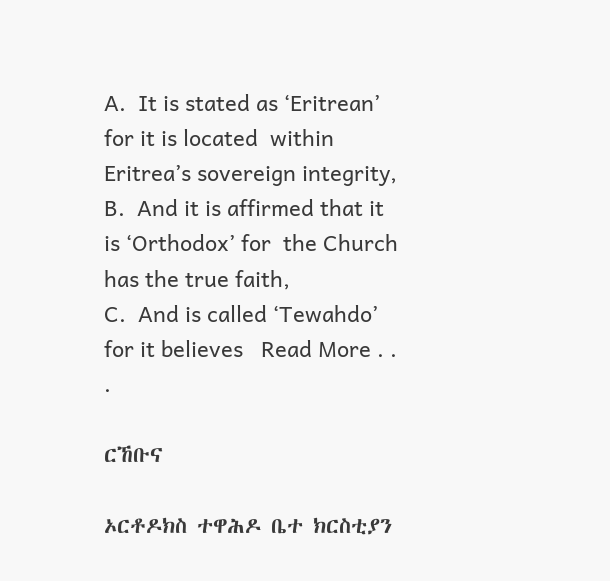A.  It is stated as ‘Eritrean’ for it is located  within Eritrea’s sovereign integrity,
B.  And it is affirmed that it is ‘Orthodox’ for  the Church has the true faith,
C.  And is called ‘Tewahdo’ for it believes   Read More . . .

ርኸቡና

ኦርቶዶክስ ተዋሕዶ ቤተ ክርስቲያን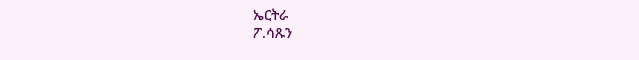ኤርትራ
ፖ.ሳጹን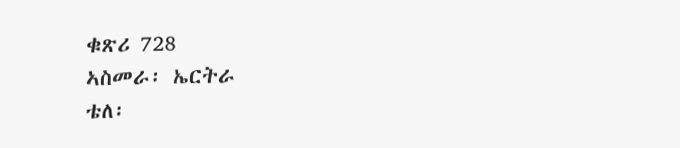ቁጽሪ 728
ኣስመራ፡ ኤርትራ
ቴለ፡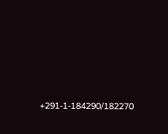+291-1-184290/182270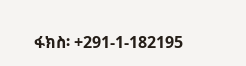ፋክስ፡ +291-1-182195